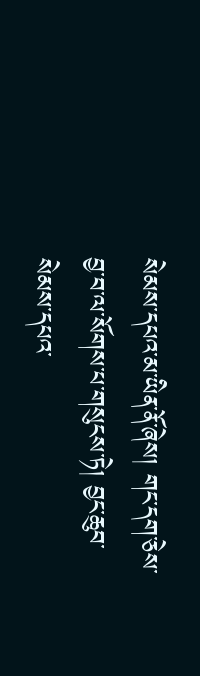སེམས་དཔའ་མ་ཡིན་ནོ་ཞེས། གང་དག་ཅེས་བྱ་བ་ལ་སོགས་པ་གསུངས་ཏེ། བྱང་ཆུབ་སེམས་དཔའ་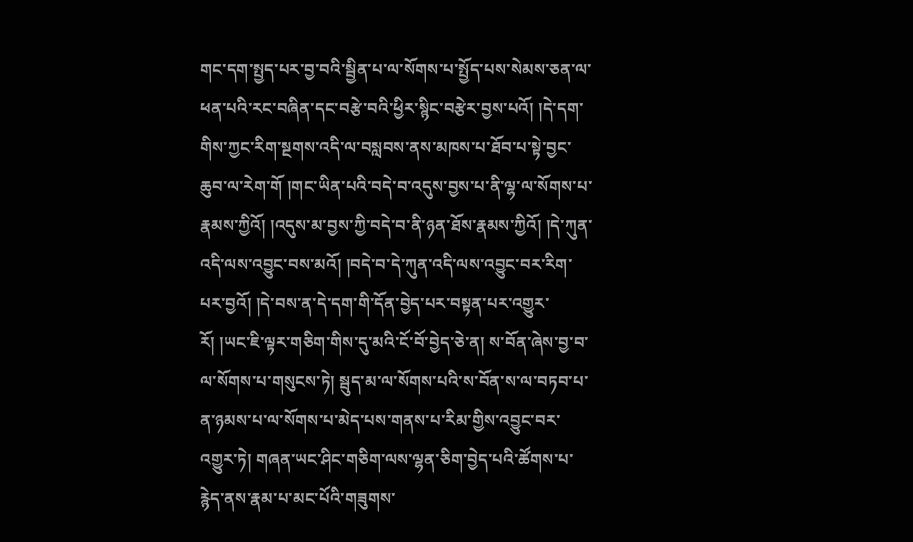གང་དག་སྤྱད་པར་བྱ་བའི་སྦྱིན་པ་ལ་སོགས་པ་སྤྱོད་པས་སེམས་ཅན་ལ་ཕན་པའི་རང་བཞིན་དང་བརྩེ་བའི་ཕྱིར་སྙིང་བརྩེར་བྱས་པའོ། །དེ་དག་གིས་ཀྱང་རིག་སྔགས་འདི་ལ་བསླབས་ནས་མཁས་པ་ཐོབ་པ་སྟེ་བྱང་ཆུབ་ལ་རེག་གོ །གང་ཡིན་པའི་བདེ་བ་འདུས་བྱས་པ་ནི་ལྷ་ལ་སོགས་པ་རྣམས་ཀྱིའོ། །འདུས་མ་བྱས་ཀྱི་བདེ་བ་ནི་ཉན་ཐོས་རྣམས་ཀྱིའོ། །དེ་ཀུན་འདི་ལས་འབྱུང་བས་མའོ། །བདེ་བ་དེ་ཀུན་འདི་ལས་འབྱུང་བར་རིག་པར་བྱའོ། །དེ་བས་ན་དེ་དག་གི་དོན་བྱེད་པར་བསྟན་པར་འགྱུར་རོ། །ཡང་ཇི་ལྟར་གཅིག་གིས་དུ་མའི་ངོ་བོ་བྱེད་ཅེ་ན། ས་བོན་ཞེས་བྱ་བ་ལ་སོགས་པ་གསུངས་ཏེ། སྦུད་མ་ལ་སོགས་པའི་ས་བོན་ས་ལ་བཏབ་པ་ན་ཉམས་པ་ལ་སོགས་པ་མེད་པས་གནས་པ་རིམ་གྱིས་འབྱུང་བར་འགྱུར་ཏེ། གཞན་ཡང་ཤིང་གཅིག་ལས་ལྷན་ཅིག་བྱེད་པའི་ཚོགས་པ་རྙེད་ནས་རྣམ་པ་མང་པོའི་གཟུགས་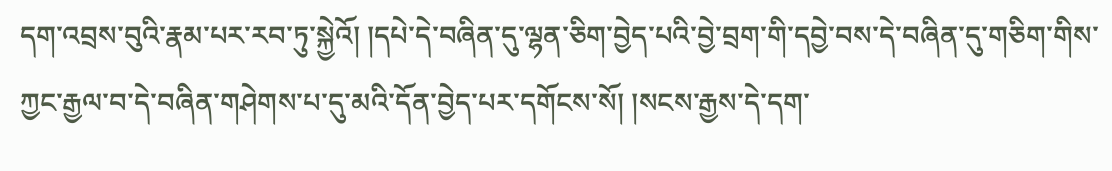དག་འབྲས་བུའི་རྣམ་པར་རབ་ཏུ་སྐྱེའོ། །དཔེ་དེ་བཞིན་དུ་ལྷན་ཅིག་བྱེད་པའི་བྱེ་བྲག་གི་དབྱེ་བས་དེ་བཞིན་དུ་གཅིག་གིས་ཀྱང་རྒྱལ་བ་དེ་བཞིན་གཤེགས་པ་དུ་མའི་དོན་བྱེད་པར་དགོངས་སོ། །སངས་རྒྱས་དེ་དག་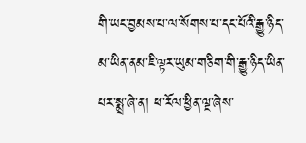གི་ཡང་བྱམས་པ་ལ་སོགས་པ་དང་པོའི་རྒྱུ་ཉིད་མ་ཡིན་ནམ་ཇི་ལྟར་ཡུམ་གཅིག་གི་རྒྱུ་ཉིད་ཡིན་པར་སྨྲ་ཞེ་ན། ཕ་རོལ་ཕྱིན་ལྔ་ཞེས་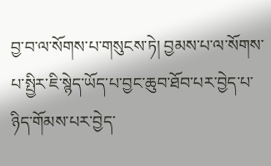བྱ་བ་ལ་སོགས་པ་གསུངས་ཏེ། བྱམས་པ་ལ་སོགས་པ་སྤྱིར་ཇི་སྙེད་ཡོད་པ་བྱང་ཆུབ་ཐོབ་པར་བྱེད་པ་ཉིད་གོམས་པར་བྱེད་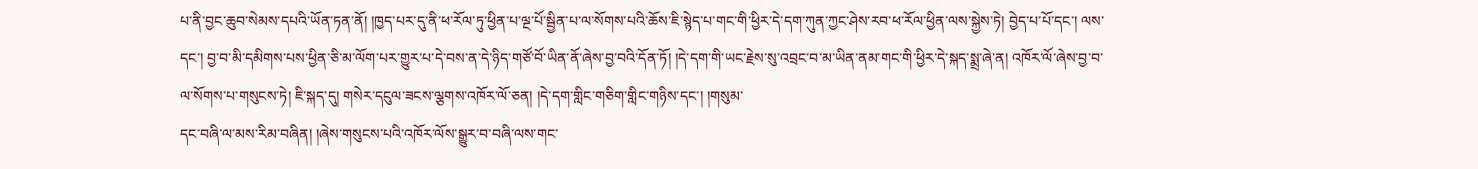པ་ནི་བྱང་ཆུབ་སེམས་དཔའི་ཡོན་ཏན་ནོ། །ཁྱད་པར་དུ་ནི་ཕ་རོལ་ཏུ་ཕྱིན་པ་ལྔ་པོ་སྦྱིན་པ་ལ་སོགས་པའི་ཆོས་ཇི་སྙེད་པ་གང་གི་ཕྱིར་དེ་དག་ཀུན་ཀྱང་ཤེས་རབ་ཕ་རོལ་ཕྱིན་ལས་སྐྱེས་ཏེ། བྱེད་པ་པོ་དང་། ལས་དང་། བྱ་བ་མི་དམིགས་པས་ཕྱིན་ཅི་མ་ལོག་པར་གྱུར་པ་དེ་བས་ན་དེ་ཉིད་གཙོ་བོ་ཡིན་ནོ་ཞེས་བྱ་བའི་དོན་ཏོ། །དེ་དག་གི་ཡང་རྗེས་སུ་འབྲང་བ་མ་ཡིན་ནམ་གང་གི་ཕྱིར་དེ་སྐད་སྨྲ་ཞེ་ན། འཁོར་ལོ་ཞེས་བྱ་བ་ལ་སོགས་པ་གསུངས་ཏེ། ཇི་སྐད་དུ། གསེར་དངུལ་ཟངས་ལྕགས་འཁོར་ལོ་ཅན། །དེ་དག་གླིང་གཅིག་གླིང་གཉིས་དང་། །གསུམ་
དང་བཞི་ལ་མས་རིམ་བཞིན། །ཞེས་གསུངས་པའི་འཁོར་ལོས་སྒྱུར་བ་བཞི་ལས་གང་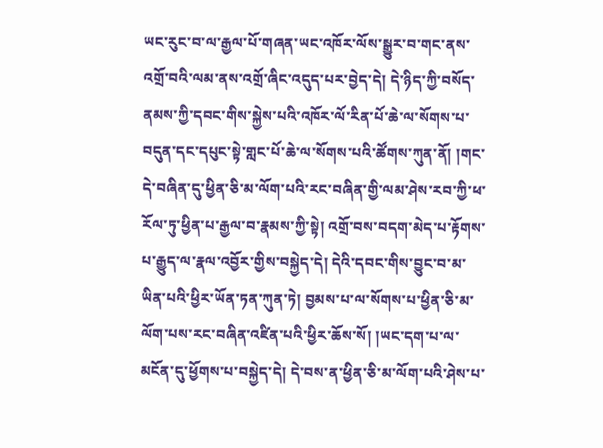ཡང་རུང་བ་ལ་རྒྱལ་པོ་གཞན་ཡང་འཁོར་ལོས་སྒྱུར་བ་གང་ནས་འགྲོ་བའི་ལམ་ནས་འགྲོ་ཞིང་འདུད་པར་བྱེད་དེ། དེ་ཉིད་ཀྱི་བསོད་ནམས་ཀྱི་དབང་གིས་སྐྱེས་པའི་འཁོར་ལོ་རིན་པོ་ཆེ་ལ་སོགས་པ་བདུན་དང་དཔུང་སྟེ་གླང་པོ་ཆེ་ལ་སོགས་པའི་ཚོགས་ཀུན་ནོ། །གང་དེ་བཞིན་དུ་ཕྱིན་ཅི་མ་ལོག་པའི་རང་བཞིན་གྱི་ལམ་ཤེས་རབ་ཀྱི་ཕ་རོལ་ཏུ་ཕྱིན་པ་རྒྱལ་བ་རྣམས་ཀྱི་སྟེ། འགྲོ་བས་བདག་མེད་པ་རྟོགས་པ་རྒྱུད་ལ་རྣལ་འབྱོར་གྱིས་བསྐྱེད་དེ། དེའི་དབང་གིས་བྱུང་བ་མ་ཡིན་པའི་ཕྱིར་ཡོན་ཏན་ཀུན་ཏེ། བྱམས་པ་ལ་སོགས་པ་ཕྱིན་ཅི་མ་ལོག་པས་རང་བཞིན་འཛིན་པའི་ཕྱིར་ཆོས་སོ། །ཡང་དག་པ་ལ་མངོན་དུ་ཕྱོགས་པ་བསྐྱེད་དེ། དེ་བས་ན་ཕྱིན་ཅི་མ་ལོག་པའི་ཤེས་པ་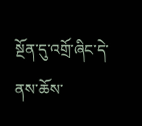སྔོན་དུ་འགྲོ་ཞིང་དེ་ནས་ཆོས་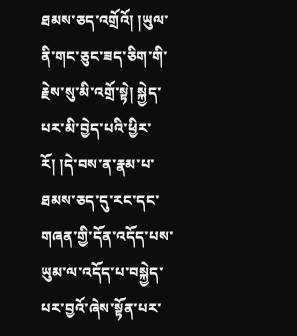ཐམས་ཅད་འགྲོའོ། །ཡུལ་ནི་གང་ཅུང་ཟད་ཅིག་གི་རྗེས་སུ་མི་འགྲོ་སྟེ། སྐྱེད་པར་མི་བྱེད་པའི་ཕྱིར་རོ། །དེ་བས་ན་རྣམ་པ་ཐམས་ཅད་དུ་རང་དང་གཞན་གྱི་དོན་འདོད་པས་ཡུམ་ལ་འདོད་པ་བསྐྱེད་པར་བྱའོ་ཞེས་སྟོན་པར་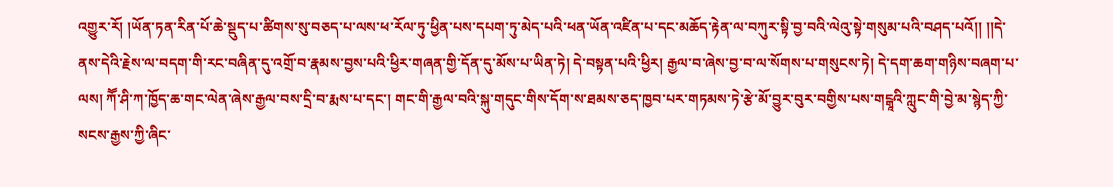འགྱུར་རོ། །ཡོན་ཏན་རིན་པོ་ཆེ་སྡུད་པ་ཚིགས་སུ་བཅད་པ་ལས་ཕ་རོལ་ཏུ་ཕྱིན་པས་དཔག་ཏུ་མེད་པའི་ཕན་ཡོན་འཛིན་པ་དང་མཆོད་རྟེན་ལ་བཀུར་སྟི་བྱ་བའི་ལེའུ་སྟེ་གསུམ་པའི་བཤད་པའོ།། །།དེ་ནས་དེའི་རྗེས་ལ་བདག་གི་རང་བཞིན་དུ་འགྲོ་བ་རྣམས་བྱས་པའི་ཕྱིར་གཞན་གྱི་དོན་དུ་མོས་པ་ཡིན་ཏེ། དེ་བསྟན་པའི་ཕྱིར། རྒྱལ་བ་ཞེས་བྱ་བ་ལ་སོགས་པ་གསུངས་ཏེ། དེ་དག་ཆག་གཉིས་བཞག་པ་ལས། ཀཽ་ཤི་ཀ་ཁྱོད་ཆ་གང་ལེན་ཞེས་རྒྱལ་བས་དྲི་བ་རྨས་པ་དང་། གང་གི་རྒྱལ་བའི་སྐུ་གདུང་གིས་དོག་ས་ཐམས་ཅད་ཁྱབ་པར་གཏམས་ཏེ་རྩེ་མོ་བྱུར་བུར་བགྱིས་པས་གངྒཱའི་ཀླུང་གི་བྱེ་མ་སྙེད་ཀྱི་སངས་རྒྱས་ཀྱི་ཞིང་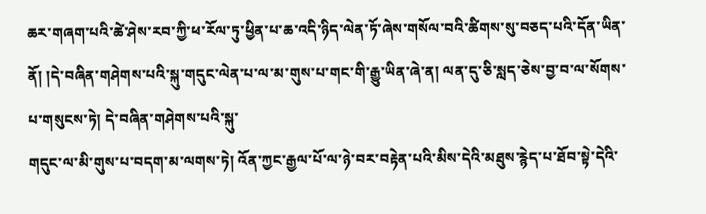ཆར་གཞག་པའི་ཚེ་ཤེས་རབ་ཀྱི་ཕ་རོལ་ཏུ་ཕྱིན་པ་ཆ་འདི་ཉིད་ལེན་ཏོ་ཞེས་གསོལ་བའི་ཚིགས་སུ་བཅད་པའི་དོན་ཡིན་ནོ། །དེ་བཞིན་གཤེགས་པའི་སྐུ་གདུང་ལེན་པ་ལ་མ་གུས་པ་གང་གི་རྒྱུ་ཡིན་ཞེ་ན། ལན་དུ་ཅི་སླད་ཅེས་བྱ་བ་ལ་སོགས་པ་གསུངས་ཏེ། དེ་བཞིན་གཤེགས་པའི་སྐུ་
གདུང་ལ་མི་གུས་པ་བདག་མ་ལགས་ཏེ། འོན་ཀྱང་རྒྱལ་པོ་ལ་ཉེ་བར་བརྟེན་པའི་མིས་དེའི་མཐུས་རྙེད་པ་ཐོབ་སྟེ་དེའི་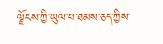ལྗོངས་ཀྱི་ཡུལ་པ་ཐམས་ཅད་ཀྱིས་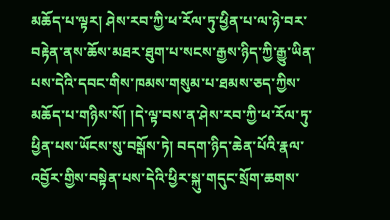མཆོད་པ་ལྟར། ཤེས་རབ་ཀྱི་ཕ་རོལ་ཏུ་ཕྱིན་པ་ལ་ཉེ་བར་བརྟེན་ནས་ཆོས་མཐར་ཐུག་པ་སངས་རྒྱས་ཉིད་ཀྱི་རྒྱུ་ཡིན་པས་དེའི་དབང་གིས་ཁམས་གསུམ་པ་ཐམས་ཅད་ཀྱིས་མཆོད་པ་གཉིས་སོ། །དེ་ལྟ་བས་ན་ཤེས་རབ་ཀྱི་ཕ་རོལ་ཏུ་ཕྱིན་པས་ཡོངས་སུ་བསྒོས་ཏེ། བདག་ཉིད་ཆེན་པོའི་རྣལ་འབྱོར་གྱིས་བསྟེན་པས་དེའི་ཕྱིར་སྐུ་གདུང་སྲོག་ཆགས་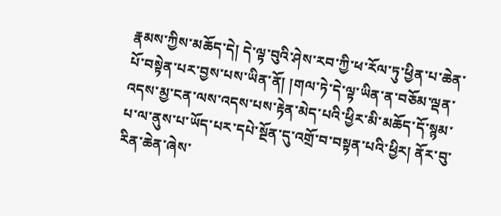རྣམས་ཀྱིས་མཆོད་དེ། དེ་ལྟ་བུའི་ཤེས་རབ་ཀྱི་ཕ་རོལ་ཏུ་ཕྱིན་པ་ཆེན་པོ་བསྟེན་པར་བྱས་པས་ཡིན་ནོ། །གལ་ཏེ་དེ་ལྟ་ཡིན་ན་བཅོམ་ལྡན་འདས་མྱ་ངན་ལས་འདས་པས་རྟེན་མེད་པའི་ཕྱིར་མི་མཆོད་དོ་སྙམ་པ་ལ་ནུས་པ་ཡོད་པར་དཔེ་སྔོན་དུ་འགྲོ་བ་བསྟན་པའི་ཕྱིར། ནོར་བུ་རིན་ཆེན་ཞེས་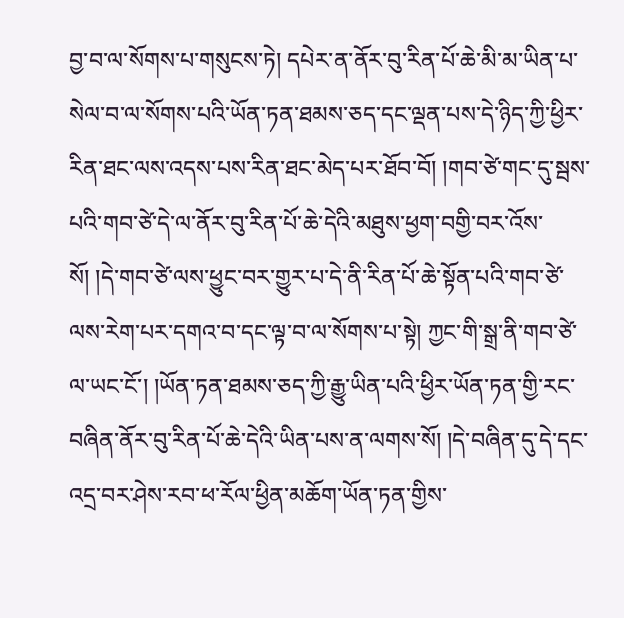བྱ་བ་ལ་སོགས་པ་གསུངས་ཏེ། དཔེར་ན་ནོར་བུ་རིན་པོ་ཆེ་མི་མ་ཡིན་པ་སེལ་བ་ལ་སོགས་པའི་ཡོན་ཏན་ཐམས་ཅད་དང་ལྡན་པས་དེ་ཉིད་ཀྱི་ཕྱིར་རིན་ཐང་ལས་འདས་པས་རིན་ཐང་མེད་པར་ཐོབ་བོ། །གབ་ཙེ་གང་དུ་སྦས་པའི་གབ་ཙེ་དེ་ལ་ནོར་བུ་རིན་པོ་ཆེ་དེའི་མཐུས་ཕྱག་བགྱི་བར་འོས་སོ། །དེ་གབ་ཙེ་ལས་ཕྱུང་བར་གྱུར་པ་དེ་ནི་རིན་པོ་ཆེ་སྟོན་པའི་གབ་ཙེ་ལས་རེག་པར་དགའ་བ་དང་ལྟ་བ་ལ་སོགས་པ་སྟེ། ཀྱང་གི་སྒྲ་ནི་གབ་ཙེ་ལ་ཡང་ངོ་། །ཡོན་ཏན་ཐམས་ཅད་ཀྱི་རྒྱུ་ཡིན་པའི་ཕྱིར་ཡོན་ཏན་གྱི་རང་བཞིན་ནོར་བུ་རིན་པོ་ཆེ་དེའི་ཡིན་པས་ན་ལགས་སོ། །དེ་བཞིན་དུ་དེ་དང་འདྲ་བར་ཤེས་རབ་ཕ་རོལ་ཕྱིན་མཆོག་ཡོན་ཏན་གྱིས་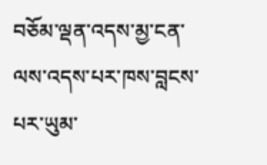བཅོམ་ལྡན་འདས་མྱ་ངན་ལས་འདས་པར་ཁས་བླངས་པར་ཡུམ་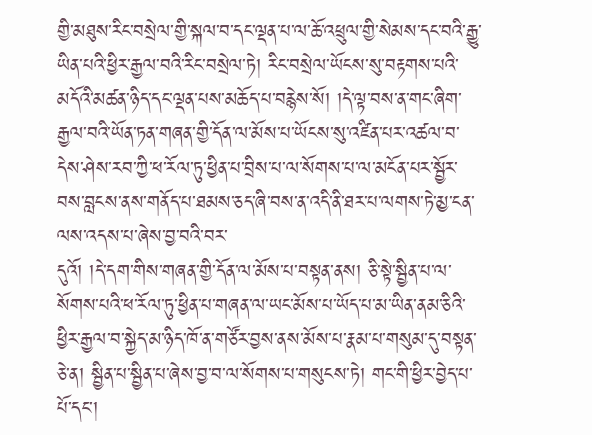གྱི་མཐུས་རིང་བསྲེལ་གྱི་སྐལ་བ་དང་ལྡན་པ་ལ་ཆོ་འཕྲུལ་གྱི་སེམས་དང་བའི་རྒྱུ་ཡིན་པའི་ཕྱིར་རྒྱལ་བའི་རིང་བསྲེལ་ཏེ། རིང་བསྲེལ་ཡོངས་སུ་བརྟགས་པའི་མདོའི་མཚན་ཉིད་དང་ལྡན་པས་མཆོད་པ་བརྙེས་སོ། །དེ་ལྟ་བས་ན་གང་ཞིག་རྒྱལ་བའི་ཡོན་ཏན་གཞན་གྱི་དོན་ལ་མོས་པ་ཡོངས་སུ་འཛིན་པར་འཚལ་བ་དེས་ཤེས་རབ་ཀྱི་ཕ་རོལ་ཏུ་ཕྱིན་པ་བྲིས་པ་ལ་སོགས་པ་ལ་མངོན་པར་སྦྱོར་བས་བླངས་ནས་གནོད་པ་ཐམས་ཅད་ཞི་བས་ན་འདི་ནི་ཐར་པ་ལགས་ཏེ་མྱ་ངན་ལས་འདས་པ་ཞེས་བྱ་བའི་བར་
དུའོ། །དེ་དག་གིས་གཞན་གྱི་དོན་ལ་མོས་པ་བསྟན་ནས། ཅི་སྟེ་སྦྱིན་པ་ལ་སོགས་པའི་ཕ་རོལ་ཏུ་ཕྱིན་པ་གཞན་ལ་ཡང་མོས་པ་ཡོད་པ་མ་ཡིན་ནམ་ཅིའི་ཕྱིར་རྒྱལ་བ་སྐྱེད་མ་ཉིད་ཁོ་ན་གཙོར་བྱས་ནས་མོས་པ་རྣམ་པ་གསུམ་དུ་བསྟན་ཅེ་ན། སྦྱིན་པ་སྦྱིན་པ་ཞེས་བྱ་བ་ལ་སོགས་པ་གསུངས་ཏེ། གང་གི་ཕྱིར་བྱེད་པ་པོ་དང་།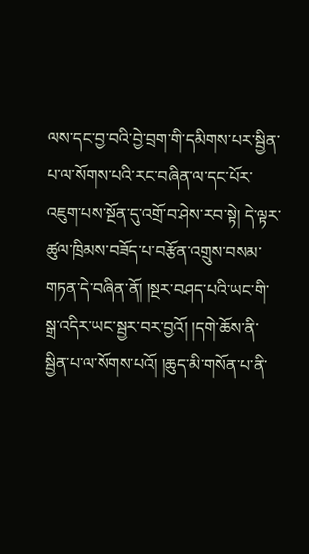ལས་དང་བྱ་བའི་བྱེ་བྲག་གི་དམིགས་པར་སྦྱིན་པ་ལ་སོགས་པའི་རང་བཞིན་ལ་དང་པོར་འཇུག་པས་སྔོན་དུ་འགྲོ་བ་ཤེས་རབ་སྟེ། དེ་ལྟར་ཚུལ་ཁྲིམས་བཟོད་པ་བརྩོན་འགྲུས་བསམ་གཏན་དེ་བཞིན་ནོ། །སྔར་བཤད་པའི་ཡང་གི་སྒྲ་འདིར་ཡང་སྦྱར་བར་བྱའོ། །དགེ་ཆོས་ནི་སྦྱིན་པ་ལ་སོགས་པའོ། །ཆུད་མི་གསོན་པ་ནི་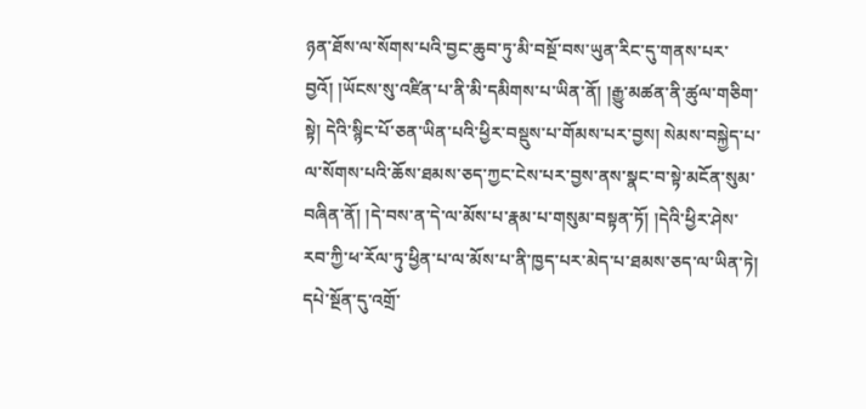ཉན་ཐོས་ལ་སོགས་པའི་བྱང་ཆུབ་ཏུ་མི་བསྔོ་བས་ཡུན་རིང་དུ་གནས་པར་བྱའོ། །ཡོངས་སུ་འཛིན་པ་ནི་མི་དམིགས་པ་ཡིན་ནོ། །རྒྱུ་མཚན་ནི་ཚུལ་གཅིག་སྟེ། དེའི་སྙིང་པོ་ཅན་ཡིན་པའི་ཕྱིར་བསྡུས་པ་གོམས་པར་བྱས། སེམས་བསྐྱེད་པ་ལ་སོགས་པའི་ཆོས་ཐམས་ཅད་ཀྱང་ངེས་པར་བྱས་ནས་སྣང་བ་སྟེ་མངོན་སུམ་བཞིན་ནོ། །དེ་བས་ན་དེ་ལ་མོས་པ་རྣམ་པ་གསུམ་བསྟན་ཏོ། །དེའི་ཕྱིར་ཤེས་རབ་ཀྱི་ཕ་རོལ་ཏུ་ཕྱིན་པ་ལ་མོས་པ་ནི་ཁྱད་པར་མེད་པ་ཐམས་ཅད་ལ་ཡིན་ཏེ། དཔེ་སྔོན་དུ་འགྲོ་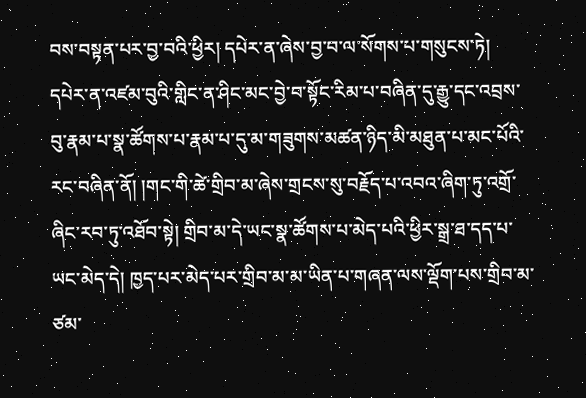བས་བསྟན་པར་བྱ་བའི་ཕྱིར། དཔེར་ན་ཞེས་བྱ་བ་ལ་སོགས་པ་གསུངས་ཏེ། དཔེར་ན་འཛམ་བུའི་གླིང་ན་ཤིང་མང་བྱེ་བ་སྟོང་རིམ་པ་བཞིན་དུ་རྒྱུ་དང་འབྲས་བུ་རྣམ་པ་སྣ་ཚོགས་པ་རྣམ་པ་དུ་མ་གཟུགས་མཚན་ཉིད་མི་མཐུན་པ་མང་པོའི་རང་བཞིན་ནོ། །གང་གི་ཚེ་གྲིབ་མ་ཞེས་གྲངས་སུ་བརྗོད་པ་འབའ་ཞིག་ཏུ་འགྲོ་ཞིང་རབ་ཏུ་འཐོབ་སྟེ། གྲིབ་མ་དེ་ཡང་སྣ་ཚོགས་པ་མེད་པའི་ཕྱིར་སྒྲ་ཐ་དད་པ་ཡང་མེད་དེ། ཁྱད་པར་མེད་པར་གྲིབ་མ་མ་ཡིན་པ་གཞན་ལས་ལྡོག་པས་གྲིབ་མ་ཙམ་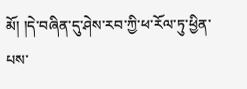མོ། །དེ་བཞིན་དུ་ཤེས་རབ་ཀྱི་ཕ་རོལ་ཏུ་ཕྱིན་པས་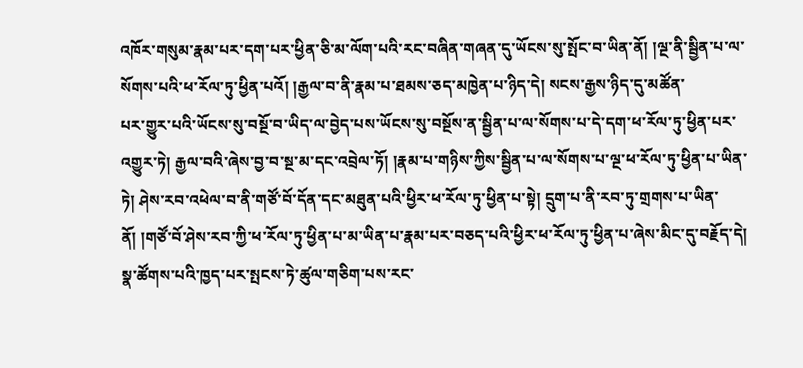འཁོར་གསུམ་རྣམ་པར་དག་པར་ཕྱིན་ཅི་མ་ལོག་པའི་རང་བཞིན་གཞན་དུ་ཡོངས་སུ་སྤོང་བ་ཡིན་ནོ། །ལྔ་ནི་སྦྱིན་པ་ལ་སོགས་པའི་ཕ་རོལ་ཏུ་ཕྱིན་པའོ། །རྒྱལ་བ་ནི་རྣམ་པ་ཐམས་ཅད་མཁྱེན་པ་ཉིད་དེ། སངས་རྒྱས་ཉིད་དུ་མཚོན་
པར་གྱུར་པའི་ཡོངས་སུ་བསྔོ་བ་ཡིད་ལ་བྱེད་པས་ཡོངས་སུ་བསྔོས་ན་སྦྱིན་པ་ལ་སོགས་པ་དེ་དག་ཕ་རོལ་ཏུ་ཕྱིན་པར་འགྱུར་ཏེ། རྒྱལ་བའི་ཞེས་བྱ་བ་སྔ་མ་དང་འབྲེལ་ཏོ། །རྣམ་པ་གཉིས་ཀྱིས་སྦྱིན་པ་ལ་སོགས་པ་ལྔ་ཕ་རོལ་ཏུ་ཕྱིན་པ་ཡིན་ཏེ། ཤེས་རབ་འཕེལ་བ་ནི་གཙོ་བོ་དོན་དང་མཐུན་པའི་ཕྱིར་ཕ་རོལ་ཏུ་ཕྱིན་པ་སྟེ། དྲུག་པ་ནི་རབ་ཏུ་གྲགས་པ་ཡིན་ནོ། །གཙོ་བོ་ཤེས་རབ་ཀྱི་ཕ་རོལ་ཏུ་ཕྱིན་པ་མ་ཡིན་པ་རྣམ་པར་བཅད་པའི་ཕྱིར་ཕ་རོལ་ཏུ་ཕྱིན་པ་ཞེས་མིང་དུ་བརྗོད་དེ། སྣ་ཚོགས་པའི་ཁྱད་པར་སྤངས་ཏེ་ཚུལ་གཅིག་པས་རང་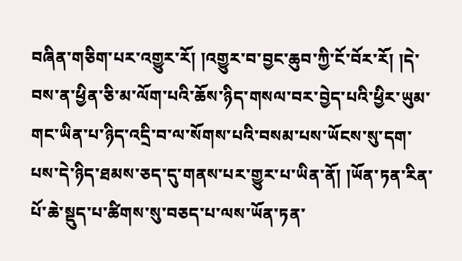བཞིན་གཅིག་པར་འགྱུར་རོ། །འགྱུར་བ་བྱང་ཆུབ་ཀྱི་ངོ་བོར་རོ། །དེ་བས་ན་ཕྱིན་ཅི་མ་ལོག་པའི་ཆོས་ཉིད་གསལ་བར་བྱེད་པའི་ཕྱིར་ཡུམ་གང་ཡིན་པ་ཉིད་འདྲི་བ་ལ་སོགས་པའི་བསམ་པས་ཡོངས་སུ་དག་པས་དེ་ཉིད་ཐམས་ཅད་དུ་གནས་པར་གྱུར་པ་ཡིན་ནོ། །ཡོན་ཏན་རིན་པོ་ཆེ་སྡུད་པ་ཚིགས་སུ་བཅད་པ་ལས་ཡོན་ཏན་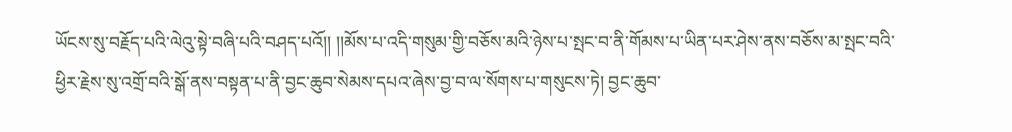ཡོངས་སུ་བརྗོད་པའི་ལེའུ་སྟེ་བཞི་པའི་བཤད་པའོ།། །།མོས་པ་འདི་གསུམ་གྱི་བཅོས་མའི་ཉེས་པ་སྤང་བ་ནི་གོམས་པ་ཡིན་པར་ཤེས་ནས་བཅོས་མ་སྤང་བའི་ཕྱིར་རྗེས་སུ་འགྲོ་བའི་སྒོ་ནས་བསྟན་པ་ནི་བྱང་ཆུབ་སེམས་དཔའ་ཞེས་བྱ་བ་ལ་སོགས་པ་གསུངས་ཏེ། བྱང་ཆུབ་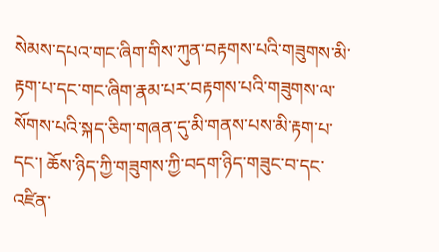སེམས་དཔའ་གང་ཞིག་གིས་ཀུན་བརྟགས་པའི་གཟུགས་མི་རྟག་པ་དང་གང་ཞིག་རྣམ་པར་བརྟགས་པའི་གཟུགས་ལ་སོགས་པའི་སྐད་ཅིག་གཞན་དུ་མི་གནས་པས་མི་རྟག་པ་དང་། ཆོས་ཉིད་ཀྱི་གཟུགས་ཀྱི་བདག་ཉིད་གཟུང་བ་དང་འཛིན་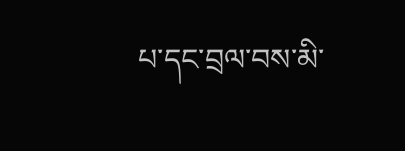པ་དང་བྲལ་བས་མི་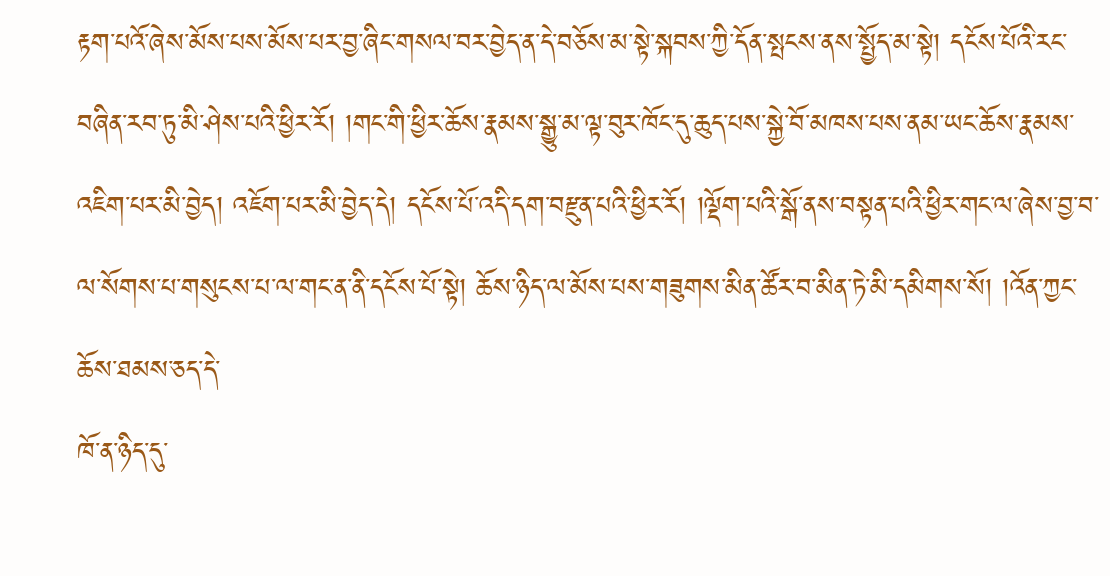རྟག་པའོ་ཞེས་མོས་པས་མོས་པར་བྱ་ཞིང་གསལ་བར་བྱེད་ན་དེ་བཅོས་མ་སྟེ་སྐབས་ཀྱི་དོན་སྤངས་ནས་སྤྱོད་མ་སྟེ། དངོས་པོའི་རང་བཞིན་རབ་ཏུ་མི་ཤེས་པའི་ཕྱིར་རོ། །གང་གི་ཕྱིར་ཆོས་རྣམས་སྒྱུ་མ་ལྟ་བུར་ཁོང་དུ་ཆུད་པས་སྐྱེ་བོ་མཁས་པས་ནམ་ཡང་ཆོས་རྣམས་འཇིག་པར་མི་བྱེད། འཇོག་པར་མི་བྱེད་དེ། དངོས་པོ་འདི་དག་བརྫུན་པའི་ཕྱིར་རོ། །ལྡོག་པའི་སྒོ་ནས་བསྟན་པའི་ཕྱིར་གང་ལ་ཞེས་བྱ་བ་ལ་སོགས་པ་གསུངས་པ་ལ་གང་ན་ནི་དངོས་པོ་སྟེ། ཆོས་ཉིད་ལ་མོས་པས་གཟུགས་མིན་ཚོར་བ་མིན་ཏེ་མི་དམིགས་སོ། །འོན་ཀྱང་ཆོས་ཐམས་ཅད་དེ་
ཁོ་ན་ཉིད་དུ་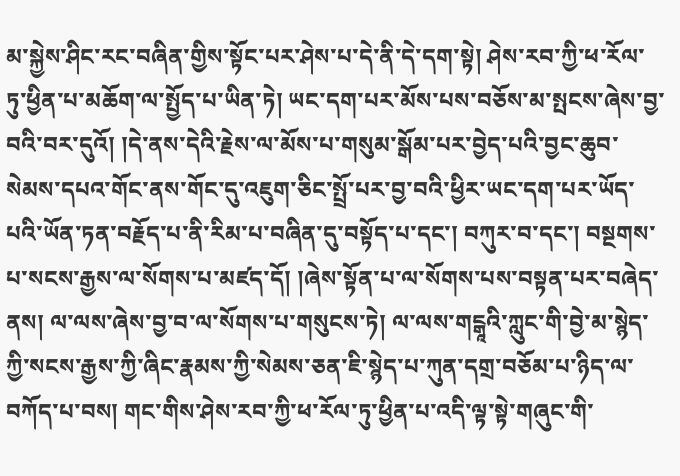མ་སྐྱེས་ཤིང་རང་བཞིན་གྱིས་སྟོང་པར་ཤེས་པ་དེ་ནི་དེ་དག་སྟེ། ཤེས་རབ་ཀྱི་ཕ་རོལ་ཏུ་ཕྱིན་པ་མཆོག་ལ་སྤྱོད་པ་ཡིན་ཏེ། ཡང་དག་པར་མོས་པས་བཅོས་མ་སྤངས་ཞེས་བྱ་བའི་བར་དུའོ། །དེ་ནས་དེའི་རྗེས་ལ་མོས་པ་གསུམ་སྒོམ་པར་བྱེད་པའི་བྱང་ཆུབ་སེམས་དཔའ་གོང་ནས་གོང་དུ་འཇུག་ཅིང་སྤྲོ་པར་བྱ་བའི་ཕྱིར་ཡང་དག་པར་ཡོད་པའི་ཡོན་ཏན་བརྗོད་པ་ནི་རིམ་པ་བཞིན་དུ་བསྟོད་པ་དང་། བཀུར་བ་དང་། བསྔགས་པ་སངས་རྒྱས་ལ་སོགས་པ་མཛད་དོ། །ཞེས་སྟོན་པ་ལ་སོགས་པས་བསྟན་པར་བཞེད་ནས། ལ་ལས་ཞེས་བྱ་བ་ལ་སོགས་པ་གསུངས་ཏེ། ལ་ལས་གངྒཱའི་ཀླུང་གི་བྱེ་མ་སྙེད་ཀྱི་སངས་རྒྱས་ཀྱི་ཞིང་རྣམས་ཀྱི་སེམས་ཅན་ཇི་སྙེད་པ་ཀུན་དགྲ་བཅོམ་པ་ཉིད་ལ་བཀོད་པ་བས། གང་གིས་ཤེས་རབ་ཀྱི་ཕ་རོལ་ཏུ་ཕྱིན་པ་འདི་ལྟ་སྟེ་གཞུང་གི་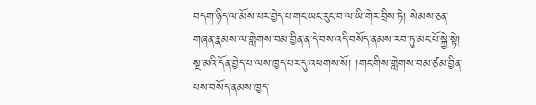བདག་ཉིད་ལ་མོས་པར་བྱེད་པ་གང་ཡང་རུང་བ་ལ་ཡི་གེར་བྲིས་ཏེ། སེམས་ཅན་གཞན་རྣམས་ལ་གླེགས་བམ་བྱིན་ན་དེ་བས་འདི་བསོད་ནམས་རབ་ཏུ་མང་པོ་སྐྱེ་སྟེ། སྔ་མའི་དོན་བྱེད་པ་ལས་ཁྱད་པར་དུ་འཕགས་སོ། །གང་གིས་གླེགས་བམ་ཙམ་བྱིན་པས་བསོད་ནམས་ཁྱད་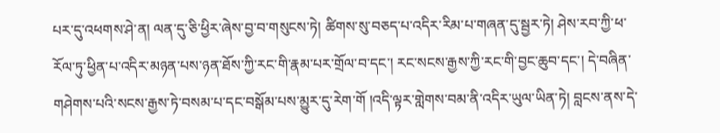པར་དུ་འཕགས་ཤེ་ན། ལན་དུ་ཅི་ཕྱིར་ཞེས་བྱ་བ་གསུངས་ཏེ། ཚིགས་སུ་བཅད་པ་འདིར་རིམ་པ་གཞན་དུ་སྦྱར་ཏེ། ཤེས་རབ་ཀྱི་ཕ་རོལ་ཏུ་ཕྱིན་པ་འདིར་མཉན་པས་ཉན་ཐོས་ཀྱི་རང་གི་རྣམ་པར་གྲོལ་བ་དང་། རང་སངས་རྒྱས་ཀྱི་རང་གི་བྱང་ཆུབ་དང་། དེ་བཞིན་གཤེགས་པའི་སངས་རྒྱས་ཏེ་བསམ་པ་དང་བསྒོམ་པས་མྱུར་དུ་རེག་གོ །འདི་ལྟར་གླེགས་བམ་ནི་འདིར་ཡུལ་ཡིན་ཏེ། བླངས་ནས་དེ་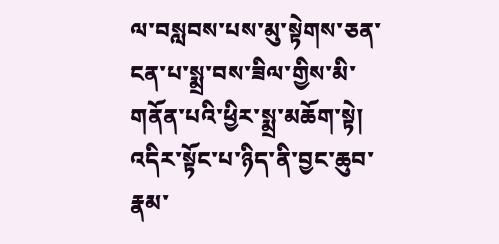ལ་བསླབས་པས་མུ་སྟེགས་ཅན་ངན་པ་སྨྲ་བས་ཟིལ་གྱིས་མི་གནོན་པའི་ཕྱིར་སྨྲ་མཆོག་སྟེ། འདིར་སྟོང་པ་ཉིད་ནི་བྱང་ཆུབ་རྣམ་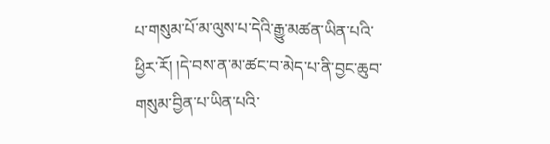པ་གསུམ་པོ་མ་ལུས་པ་དེའི་རྒྱུ་མཚན་ཡིན་པའི་ཕྱིར་རོ། །དེ་བས་ན་མ་ཚང་བ་མེད་པ་ནི་བྱང་ཆུབ་གསུམ་བྱིན་པ་ཡིན་པའི་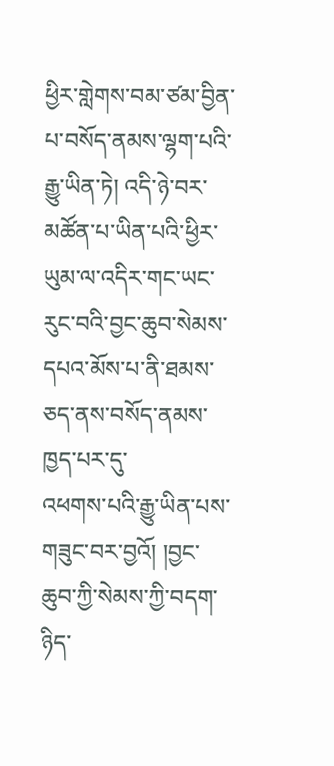ཕྱིར་གླེགས་བམ་ཙམ་བྱིན་པ་བསོད་ནམས་ལྷག་པའི་རྒྱུ་ཡིན་ཏེ། འདི་ཉེ་བར་མཚོན་པ་ཡིན་པའི་ཕྱིར་ཡུམ་ལ་འདིར་གང་ཡང་རུང་བའི་བྱང་ཆུབ་སེམས་དཔའ་མོས་པ་ནི་ཐམས་ཅད་ནས་བསོད་ནམས་ཁྱད་པར་དུ་
འཕགས་པའི་རྒྱུ་ཡིན་པས་གཟུང་བར་བྱའོ། །བྱང་ཆུབ་ཀྱི་སེམས་ཀྱི་བདག་ཉིད་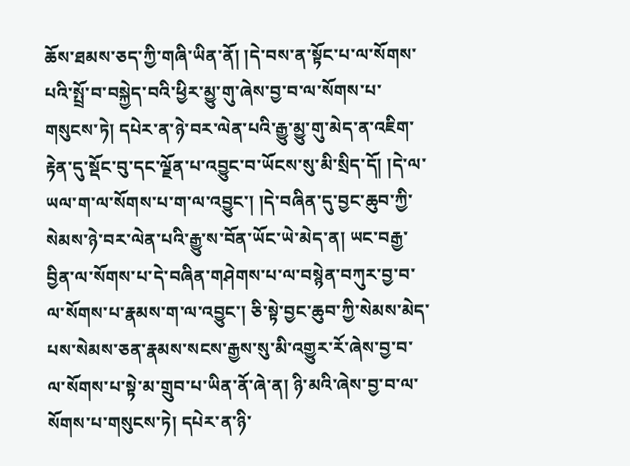ཆོས་ཐམས་ཅད་ཀྱི་གཞི་ཡིན་ནོ། །དེ་བས་ན་སྟོང་པ་ལ་སོགས་པའི་སྤྲོ་བ་བསྐྱེད་བའི་ཕྱིར་མྱུ་གུ་ཞེས་བྱ་བ་ལ་སོགས་པ་གསུངས་ཏེ། དཔེར་ན་ཉེ་བར་ལེན་པའི་རྒྱུ་མྱུ་གུ་མེད་ན་འཇིག་རྟེན་དུ་སྡོང་བུ་དང་ལྗོན་པ་འབྱུང་བ་ཡོངས་སུ་མི་སྲིད་དོ། །དེ་ལ་ཡལ་ག་ལ་སོགས་པ་ག་ལ་འབྱུང་། །དེ་བཞིན་དུ་བྱང་ཆུབ་ཀྱི་སེམས་ཉེ་བར་ལེན་པའི་རྒྱུ་ས་བོན་ཡོང་ཡེ་མེད་ན། ཡང་བརྒྱ་བྱིན་ལ་སོགས་པ་དེ་བཞིན་གཤེགས་པ་ལ་བསྙེན་བཀུར་བྱ་བ་ལ་སོགས་པ་རྣམས་ག་ལ་འབྱུང་། ཅི་སྟེ་བྱང་ཆུབ་ཀྱི་སེམས་མེད་པས་སེམས་ཅན་རྣམས་སངས་རྒྱས་སུ་མི་འགྱུར་རོ་ཞེས་བྱ་བ་ལ་སོགས་པ་སྟེ་མ་གྲུབ་པ་ཡིན་ནོ་ཞེ་ན། ཉི་མའི་ཞེས་བྱ་བ་ལ་སོགས་པ་གསུངས་ཏེ། དཔེར་ན་ཉི་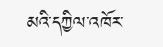མའི་དཀྱིལ་འཁོར་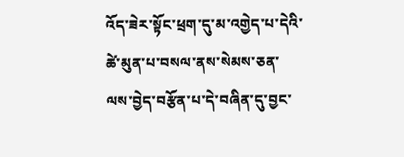འོད་ཟེར་སྟོང་ཕྲག་དུ་མ་འགྱེད་པ་དེའི་ཚེ་མུན་པ་བསལ་ནས་སེམས་ཅན་ལས་བྱེད་བརྩོན་པ་དེ་བཞིན་དུ་བྱང་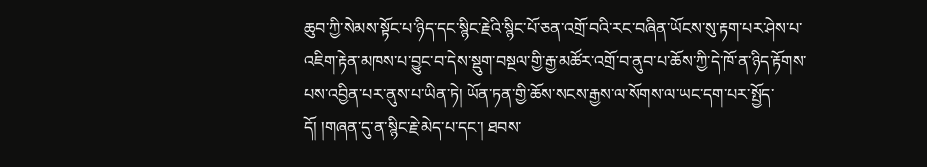ཆུབ་ཀྱི་སེམས་སྟོང་པ་ཉིད་དང་སྙིང་རྗེའི་སྙིང་པོ་ཅན་འགྲོ་བའི་རང་བཞིན་ཡོངས་སུ་རྟག་པར་ཤེས་པ་འཇིག་རྟེན་མཁས་པ་བྱུང་བ་དེས་སྡུག་བསྔལ་གྱི་རྒྱ་མཚོར་འགྲོ་བ་ནུབ་པ་ཆོས་ཀྱི་དེ་ཁོ་ན་ཉིད་རྟོགས་པས་འབྱིན་པར་ནུས་པ་ཡིན་ཏེ། ཡོན་ཏན་གྱི་ཆོས་སངས་རྒྱས་ལ་སོགས་ལ་ཡང་དག་པར་སྤྱོད་དོ། །གཞན་དུ་ན་སྙིང་རྗེ་མེད་པ་དང་། ཐབས་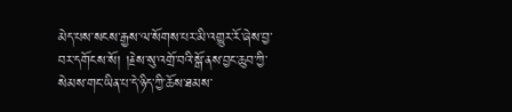མེད་པས་སངས་རྒྱས་ལ་སོགས་པར་མི་འགྱུར་རོ་ཞེས་བྱ་བར་དགོངས་སོ། །རྗེས་སུ་འགྲོ་བའི་སྒོ་ནས་བྱང་ཆུབ་ཀྱི་སེམས་གང་ཡིན་པ་དེ་ཉིད་ཀྱི་ཆོས་ཐམས་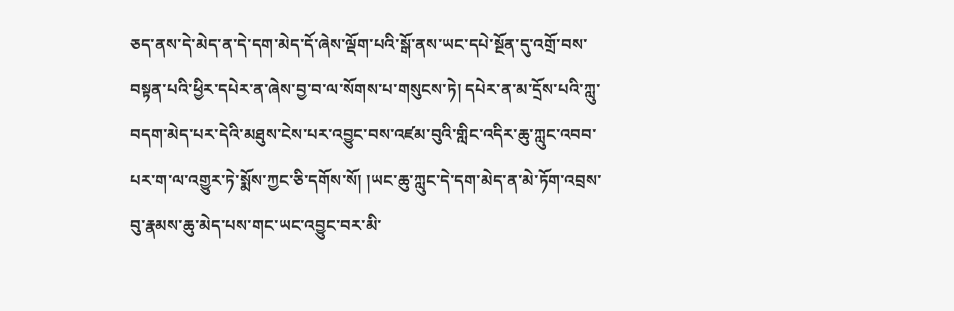ཅད་ནས་དེ་མེད་ན་དེ་དག་མེད་དོ་ཞེས་ལྡོག་པའི་སྒོ་ནས་ཡང་དཔེ་སྔོན་དུ་འགྲོ་བས་བསྟན་པའི་ཕྱིར་དཔེར་ན་ཞེས་བྱ་བ་ལ་སོགས་པ་གསུངས་ཏེ། དཔེར་ན་མ་དྲོས་པའི་ཀླུ་བདག་མེད་པར་དེའི་མཐུས་ངེས་པར་འབྱུང་བས་འཛམ་བུའི་གླིང་འདིར་ཆུ་ཀླུང་འབབ་པར་ག་ལ་འགྱུར་ཏེ་སྨོས་ཀྱང་ཅི་དགོས་སོ། །ཡང་ཆུ་ཀླུང་དེ་དག་མེད་ན་མེ་ཏོག་འབྲས་བུ་རྣམས་ཆུ་མེད་པས་གང་ཡང་འབྱུང་བར་མི་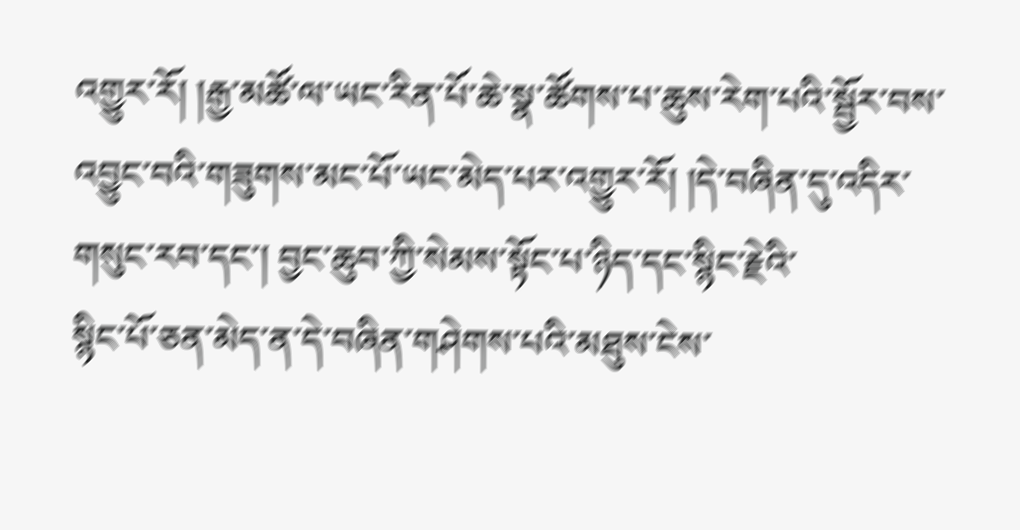འགྱུར་རོ། །རྒྱ་མཚོ་ལ་ཡང་རིན་པོ་ཆེ་སྣ་ཚོགས་པ་ཆུས་རེག་པའི་སྦྱོར་བས་འབྱུང་བའི་གཟུགས་མང་པོ་ཡང་མེད་པར་འགྱུར་རོ། །དེ་བཞིན་དུ་འདིར་གསུང་རབ་དང་། བྱང་ཆུབ་ཀྱི་སེམས་སྟོང་པ་ཉིད་དང་སྙིང་རྗེའི་
སྙིང་པོ་ཅན་མེད་ན་དེ་བཞིན་གཤེགས་པའི་མཐུས་ངེས་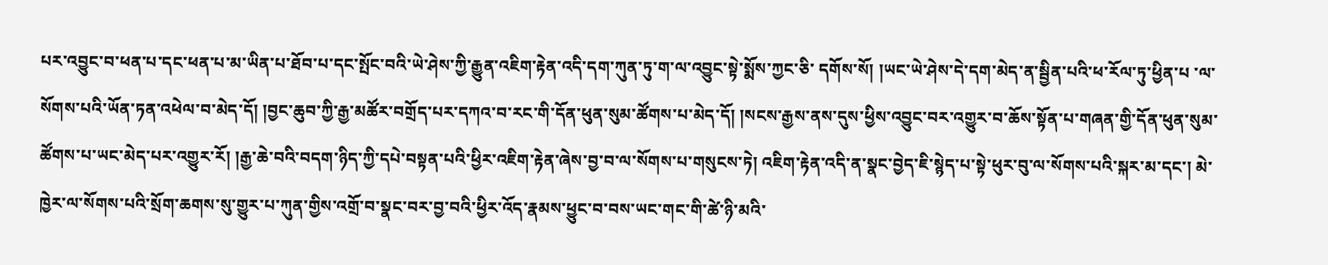པར་འབྱུང་བ་ཕན་པ་དང་ཕན་པ་མ་ཡིན་པ་ཐོབ་པ་དང་སྤོང་བའི་ཡེ་ཤེས་ཀྱི་རྒྱུན་འཇིག་རྟེན་འདི་དག་ཀུན་ཏུ་ག་ལ་འབྱུང་སྟེ་སྨོས་ཀྱང་ཅི་ དགོས་སོ། །ཡང་ཡེ་ཤེས་དེ་དག་མེད་ན་སྦྱིན་པའི་ཕ་རོལ་ཏུ་ཕྱིན་པ ་ལ་སོགས་པའི་ཡོན་ཏན་འཕེལ་བ་མེད་དོ། །བྱང་ཆུབ་ཀྱི་རྒྱ་མཚོར་བགྲོད་པར་དཀའ་བ་རང་གི་དོན་ཕུན་སུམ་ཚོགས་པ་མེད་དོ། །སངས་རྒྱས་ནས་དུས་ཕྱིས་འབྱུང་བར་འགྱུར་བ་ཆོས་སྟོན་པ་གཞན་གྱི་དོན་ཕུན་སུམ་ཚོགས་པ་ཡང་མེད་པར་འགྱུར་རོ། །རྒྱ་ཆེ་བའི་བདག་ཉིད་ཀྱི་དཔེ་བསྟན་པའི་ཕྱིར་འཇིག་རྟེན་ཞེས་བྱ་བ་ལ་སོགས་པ་གསུངས་ཏེ། འཇིག་རྟེན་འདི་ན་སྣང་བྱེད་ཇི་སྙེད་པ་སྟེ་ཕུར་བུ་ལ་སོགས་པའི་སྐར་མ་དང་། མེ་ཁྱེར་ལ་སོགས་པའི་སྲོག་ཆགས་སུ་གྱུར་པ་ཀུན་གྱིས་འགྲོ་བ་སྣང་བར་བྱ་བའི་ཕྱིར་འོད་རྣམས་ཕྱུང་བ་བས་ཡང་གང་གི་ཚེ་ཉི་མའི་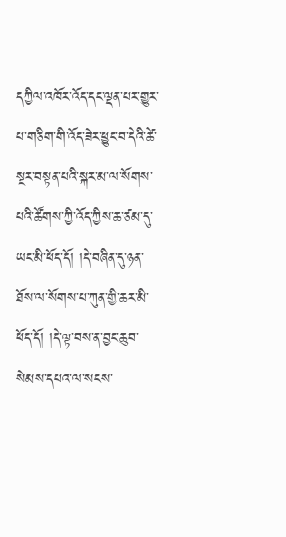དཀྱིལ་འཁོར་འོད་དང་ལྡན་པར་གྱུར་པ་གཅིག་གི་འོད་ཟེར་ཕྱུང་བ་དེའི་ཚེ་སྔར་བསྟན་པའི་སྐར་མ་ལ་སོགས་པའི་ཚོགས་ཀྱི་འོད་ཀྱིས་ཆ་ཙམ་དུ་ཡང་མི་ཕོད་དོ། །དེ་བཞིན་དུ་ཉན་ཐོས་ལ་སོགས་པ་ཀུན་གྱི་ཆར་མི་ཕོད་དོ། །དེ་ལྟ་བས་ན་བྱང་ཆུབ་སེམས་དཔའ་ལ་སངས་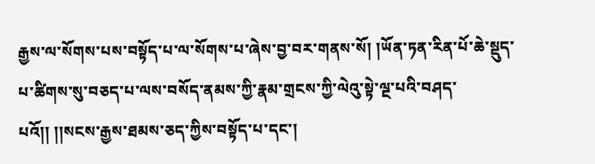རྒྱས་ལ་སོགས་པས་བསྟོད་པ་ལ་སོགས་པ་ཞེས་བྱ་བར་གནས་སོ། །ཡོན་ཏན་རིན་པོ་ཆེ་སྡུད་པ་ཚིགས་སུ་བཅད་པ་ལས་བསོད་ནམས་ཀྱི་རྣམ་གྲངས་ཀྱི་ལེའུ་སྟེ་ལྔ་པའི་བཤད་པའོ།། །།སངས་རྒྱས་ཐམས་ཅད་ཀྱིས་བསྟོད་པ་དང་།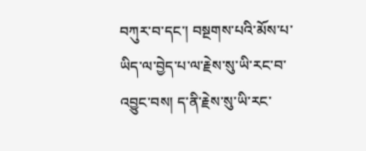བཀུར་བ་དང་། བསྔགས་པའི་མོས་པ་ཡིད་ལ་བྱེད་པ་ལ་རྗེས་སུ་ཡི་རང་བ་འབྱུང་བས། ད་ནི་རྗེས་སུ་ཡི་རང་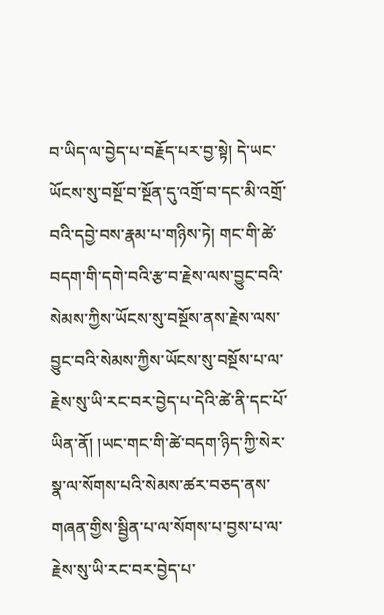བ་ཡིད་ལ་བྱེད་པ་བརྗོད་པར་བྱ་སྟེ། དེ་ཡང་ཡོངས་སུ་བསྔོ་བ་སྔོན་དུ་འགྲོ་བ་དང་མི་འགྲོ་བའི་དབྱེ་བས་རྣམ་པ་གཉིས་ཏེ། གང་གི་ཚེ་བདག་གི་དགེ་བའི་རྩ་བ་རྗེས་ལས་བྱུང་བའི་སེམས་ཀྱིས་ཡོངས་སུ་བསྔོས་ནས་རྗེས་ལས་བྱུང་བའི་སེམས་ཀྱིས་ཡོངས་སུ་བསྔོས་པ་ལ་རྗེས་སུ་ཡི་རང་བར་བྱེད་པ་དེའི་ཚེ་ནི་དང་པོ་ཡིན་ནོ། །ཡང་གང་གི་ཚེ་བདག་ཉིད་ཀྱི་སེར་སྣ་ལ་སོགས་པའི་སེམས་ཚར་བཅད་ནས་གཞན་གྱིས་སྦྱིན་པ་ལ་སོགས་པ་བྱས་པ་ལ་རྗེས་སུ་ཡི་རང་བར་བྱེད་པ་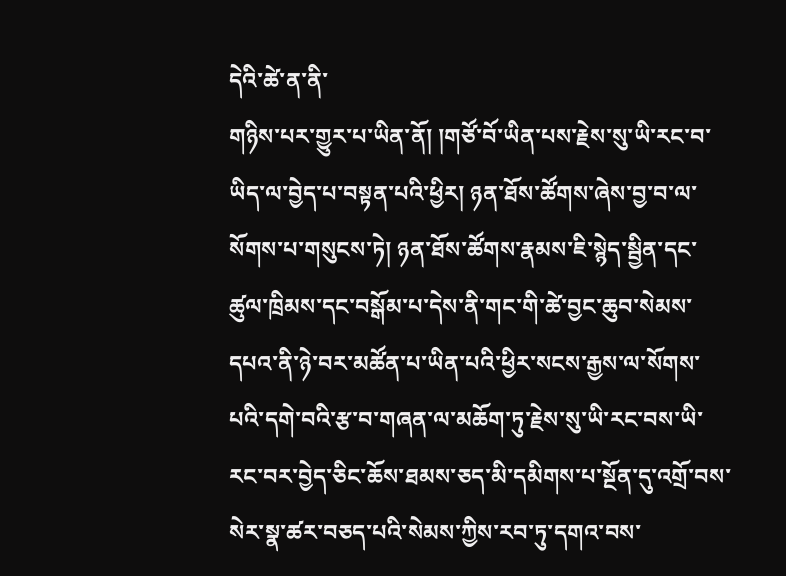དེའི་ཚེ་ན་ནི་
གཉིས་པར་གྱུར་པ་ཡིན་ནོ། །གཙོ་བོ་ཡིན་པས་རྗེས་སུ་ཡི་རང་བ་ཡིད་ལ་བྱེད་པ་བསྟན་པའི་ཕྱིར། ཉན་ཐོས་ཚོགས་ཞེས་བྱ་བ་ལ་སོགས་པ་གསུངས་ཏེ། ཉན་ཐོས་ཚོགས་རྣམས་ཇི་སྙེད་སྦྱིན་དང་ཚུལ་ཁྲིམས་དང་བསྒོམ་པ་དེས་ནི་གང་གི་ཚེ་བྱང་ཆུབ་སེམས་དཔའ་ནི་ཉེ་བར་མཚོན་པ་ཡིན་པའི་ཕྱིར་སངས་རྒྱས་ལ་སོགས་པའི་དགེ་བའི་རྩ་བ་གཞན་ལ་མཆོག་ཏུ་རྗེས་སུ་ཡི་རང་བས་ཡི་རང་བར་བྱེད་ཅིང་ཆོས་ཐམས་ཅད་མི་དམིགས་པ་སྔོན་དུ་འགྲོ་བས་སེར་སྣ་ཚར་བཅད་པའི་སེམས་ཀྱིས་རབ་ཏུ་དགའ་བས་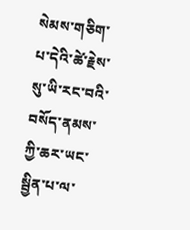སེམས་གཅིག་པ་དེའི་ཚེ་རྗེས་སུ་ཡི་རང་བའི་བསོད་ནམས་ཀྱི་ཆར་ཡང་སྦྱིན་པ་ལ་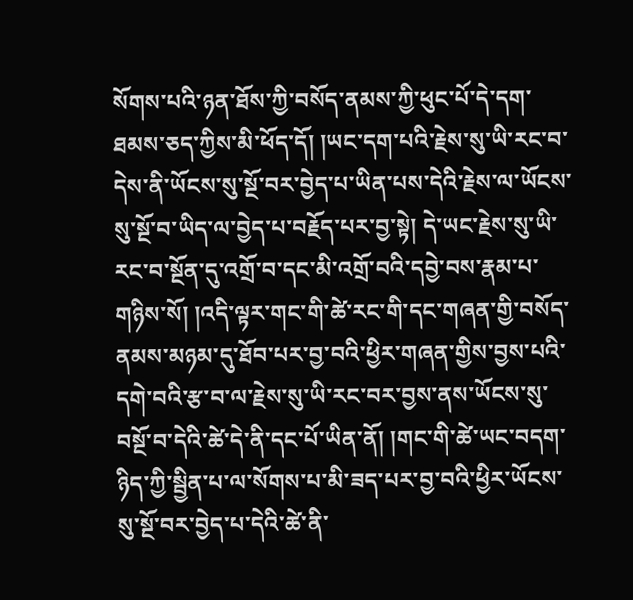སོགས་པའི་ཉན་ཐོས་ཀྱི་བསོད་ནམས་ཀྱི་ཕུང་པོ་དེ་དག་ཐམས་ཅད་ཀྱིས་མི་ཕོད་དོ། །ཡང་དག་པའི་རྗེས་སུ་ཡི་རང་བ་དེས་ནི་ཡོངས་སུ་སྔོ་བར་བྱེད་པ་ཡིན་པས་དེའི་རྗེས་ལ་ཡོངས་སུ་སྔོ་བ་ཡིད་ལ་བྱེད་པ་བརྗོད་པར་བྱ་སྟེ། དེ་ཡང་རྗེས་སུ་ཡི་རང་བ་སྔོན་དུ་འགྲོ་བ་དང་མི་འགྲོ་བའི་དབྱེ་བས་རྣམ་པ་གཉིས་སོ། །འདི་ལྟར་གང་གི་ཚེ་རང་གི་དང་གཞན་གྱི་བསོད་ནམས་མཉམ་དུ་ཐོབ་པར་བྱ་བའི་ཕྱིར་གཞན་གྱིས་བྱས་པའི་དགེ་བའི་རྩ་བ་ལ་རྗེས་སུ་ཡི་རང་བར་བྱས་ནས་ཡོངས་སུ་བསྔོ་བ་དེའི་ཚེ་དེ་ནི་དང་པོ་ཡིན་ནོ། །གང་གི་ཚེ་ཡང་བདག་ཉིད་ཀྱི་སྦྱིན་པ་ལ་སོགས་པ་མི་ཟད་པར་བྱ་བའི་ཕྱིར་ཡོངས་སུ་སྔོ་བར་བྱེད་པ་དེའི་ཚེ་ནི་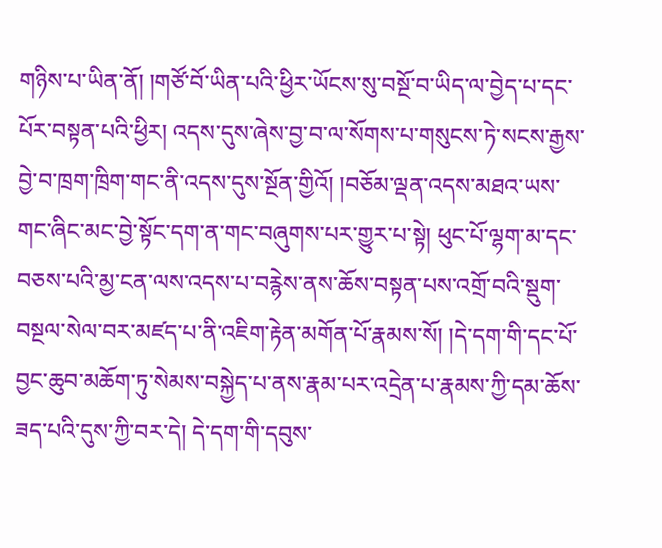གཉིས་པ་ཡིན་ནོ། །གཙོ་བོ་ཡིན་པའི་ཕྱིར་ཡོངས་སུ་བསྔོ་བ་ཡིད་ལ་བྱེད་པ་དང་པོར་བསྟན་པའི་ཕྱིར། འདས་དུས་ཞེས་བྱ་བ་ལ་སོགས་པ་གསུངས་ཏེ་སངས་རྒྱས་བྱེ་བ་ཁྲག་ཁྲིག་གང་ནི་འདས་དུས་སྔོན་གྱིའོ། །བཅོམ་ལྡན་འདས་མཐའ་ཡས་གང་ཞིང་མང་བྱེ་སྟོང་དག་ན་གང་བཞུགས་པར་གྱུར་པ་སྟེ། ཕུང་པོ་ལྷག་མ་དང་བཅས་པའི་མྱ་ངན་ལས་འདས་པ་བརྙེས་ནས་ཆོས་བསྟན་པས་འགྲོ་བའི་སྡུག་བསྔལ་སེལ་བར་མཛད་པ་ནི་འཇིག་རྟེན་མགོན་པོ་རྣམས་སོ། །དེ་དག་གི་དང་པོ་བྱང་ཆུབ་མཆོག་ཏུ་སེམས་བསྐྱེད་པ་ནས་རྣམ་པར་འདྲེན་པ་རྣམས་ཀྱི་དམ་ཆོས་ཟད་པའི་དུས་ཀྱི་བར་དེ། དེ་དག་གི་དབུས་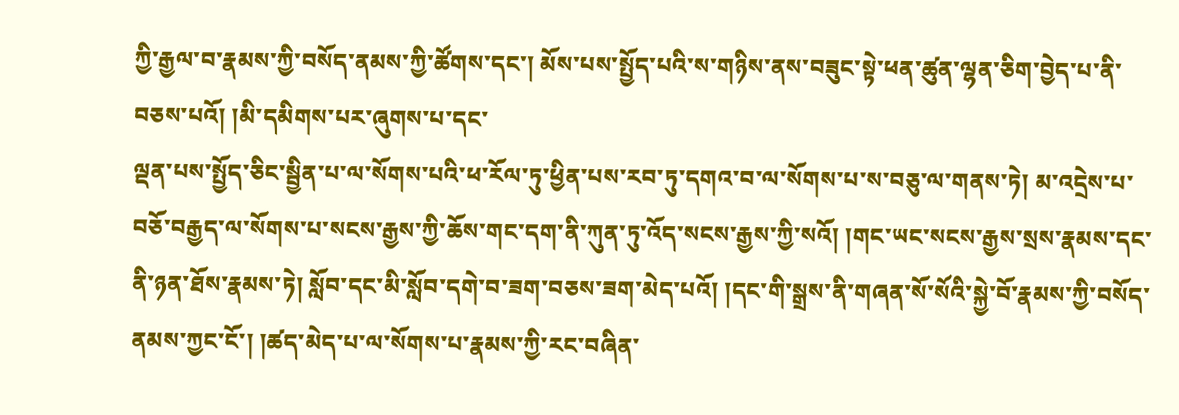ཀྱི་རྒྱལ་བ་རྣམས་ཀྱི་བསོད་ནམས་ཀྱི་ཚོགས་དང་། མོས་པས་སྤྱོད་པའི་ས་གཉིས་ནས་བཟུང་སྟེ་ཕན་ཚུན་ལྷན་ཅིག་བྱེད་པ་ནི་བཅས་པའོ། །མི་དམིགས་པར་ཞུགས་པ་དང་
ལྡན་པས་སྤྱོད་ཅིང་སྦྱིན་པ་ལ་སོགས་པའི་ཕ་རོལ་ཏུ་ཕྱིན་པས་རབ་ཏུ་དགའ་བ་ལ་སོགས་པ་ས་བཅུ་ལ་གནས་ཏེ། མ་འདྲེས་པ་བཅོ་བརྒྱད་ལ་སོགས་པ་སངས་རྒྱས་ཀྱི་ཆོས་གང་དག་ནི་ཀུན་ཏུ་འོད་སངས་རྒྱས་ཀྱི་སའོ། །གང་ཡང་སངས་རྒྱས་སྲས་རྣམས་དང་ནི་ཉན་ཐོས་རྣམས་ཏེ། སློབ་དང་མི་སློབ་དགེ་བ་ཟག་བཅས་ཟག་མེད་པའོ། །དང་གི་སྒྲས་ནི་གཞན་སོ་སོའི་སྐྱེ་བོ་རྣམས་ཀྱི་བསོད་ནམས་ཀྱང་ངོ་། །ཚད་མེད་པ་ལ་སོགས་པ་རྣམས་ཀྱི་རང་བཞིན་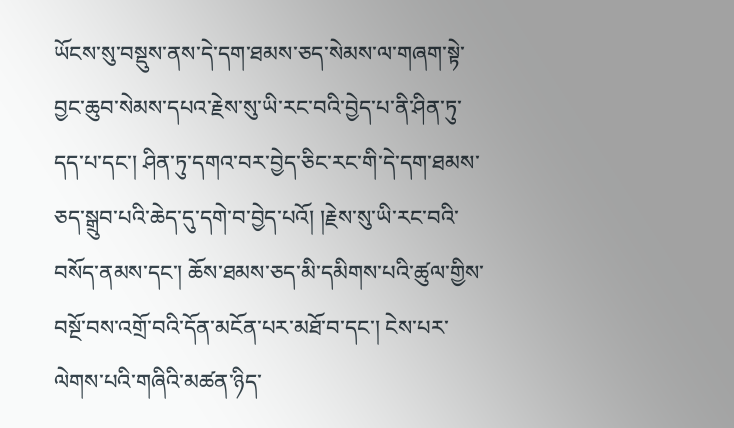ཡོངས་སུ་བསྡུས་ནས་དེ་དག་ཐམས་ཅད་སེམས་ལ་གཞག་སྟེ་བྱང་ཆུབ་སེམས་དཔའ་རྗེས་སུ་ཡི་རང་བའི་བྱེད་པ་ནི་ཤིན་ཏུ་དད་པ་དང་། ཤིན་ཏུ་དགའ་བར་བྱེད་ཅིང་རང་གི་དེ་དག་ཐམས་ཅད་སྒྲུབ་པའི་ཆེད་དུ་དགེ་བ་བྱེད་པའོ། །རྗེས་སུ་ཡི་རང་བའི་བསོད་ནམས་དང་། ཆོས་ཐམས་ཅད་མི་དམིགས་པའི་ཚུལ་གྱིས་བསྔོ་བས་འགྲོ་བའི་དོན་མངོན་པར་མཐོ་བ་དང་། ངེས་པར་ལེགས་པའི་གཞིའི་མཚན་ཉིད་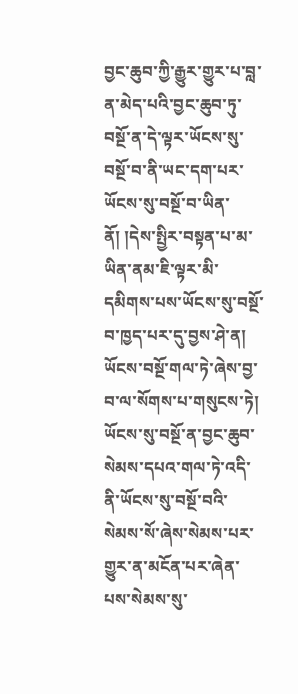བྱང་ཆུབ་ཀྱི་རྒྱུར་གྱུར་པ་བླ་ན་མེད་པའི་བྱང་ཆུབ་ཏུ་བསྔོ་ན་དེ་ལྟར་ཡོངས་སུ་བསྔོ་བ་ནི་ཡང་དག་པར་ཡོངས་སུ་བསྔོ་བ་ཡིན་ནོ། །དེས་སྤྱིར་བསྟན་པ་མ་ཡིན་ནམ་ཇི་ལྟར་མི་དམིགས་པས་ཡོངས་སུ་བསྔོ་བ་ཁྱད་པར་དུ་བྱས་ཤེ་ན། ཡོངས་བསྔོ་གལ་ཏེ་ཞེས་བྱ་བ་ལ་སོགས་པ་གསུངས་ཏེ། ཡོངས་སུ་བསྔོ་ན་བྱང་ཆུབ་སེམས་དཔའ་གལ་ཏེ་འདི་ནི་ཡོངས་སུ་བསྔོ་བའི་སེམས་སོ་ཞེས་སེམས་པར་གྱུར་ན་མངོན་པར་ཞེན་པས་སེམས་སུ་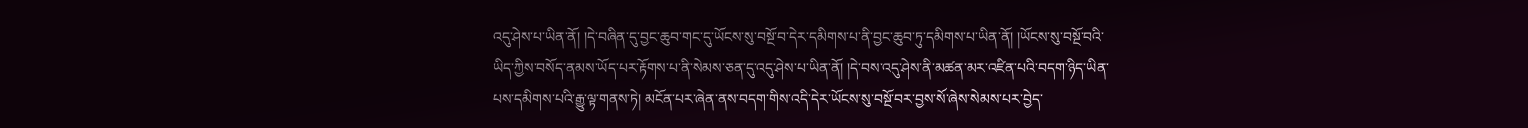འདུ་ཤེས་པ་ཡིན་ནོ། །དེ་བཞིན་དུ་བྱང་ཆུབ་གང་དུ་ཡོངས་སུ་བསྔོ་བ་དེར་དམིགས་པ་ནི་བྱང་ཆུབ་ཏུ་དམིགས་པ་ཡིན་ནོ། །ཡོངས་སུ་བསྔོ་བའི་ཡིད་ཀྱིས་བསོད་ནམས་ཡོད་པར་རྟོགས་པ་ནི་སེམས་ཅན་དུ་འདུ་ཤེས་པ་ཡིན་ནོ། །དེ་བས་འདུ་ཤེས་ནི་མཚན་མར་འཛིན་པའི་བདག་ཉིད་ཡིན་པས་དམིགས་པའི་རྒྱུ་ལྟ་གནས་ཏེ། མངོན་པར་ཞེན་ནས་བདག་གིས་འདི་དེར་ཡོངས་སུ་བསྔོ་བར་བྱས་སོ་ཞེས་སེམས་པར་བྱེད་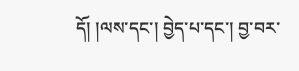དོ། །ལས་དང་། བྱེད་པ་དང་། བྱ་བར་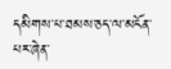དམིགས་པ་ཐམས་ཅད་ལ་མངོན་པར་ཞེན་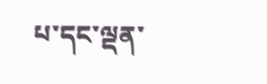པ་དང་ལྡན་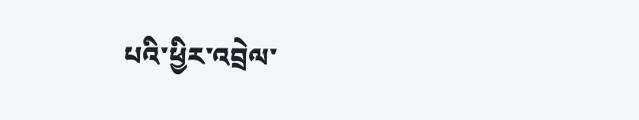པའི་ཕྱིར་འབྲེལ་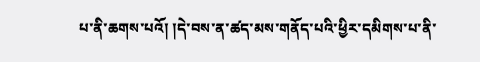པ་ནི་ཆགས་པའོ། །དེ་བས་ན་ཚད་མས་གནོད་པའི་ཕྱིར་དམིགས་པ་ནི་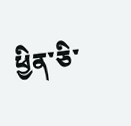ཕྱིན་ཅི་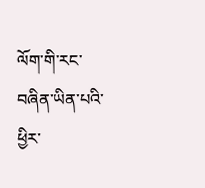ལོག་གི་རང་བཞིན་ཡིན་པའི་ཕྱིར་